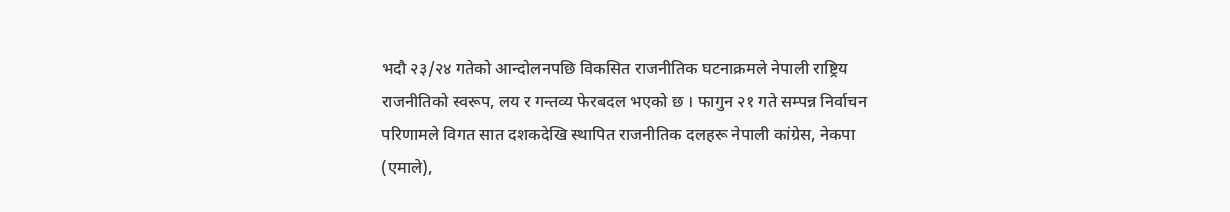भदौ २३/२४ गतेको आन्दोलनपछि विकसित राजनीतिक घटनाक्रमले नेपाली राष्ट्रिय राजनीतिको स्वरूप, लय र गन्तव्य फेरबदल भएको छ । फागुन २१ गते सम्पन्न निर्वाचन परिणामले विगत सात दशकदेखि स्थापित राजनीतिक दलहरू नेपाली कांग्रेस, नेकपा (एमाले),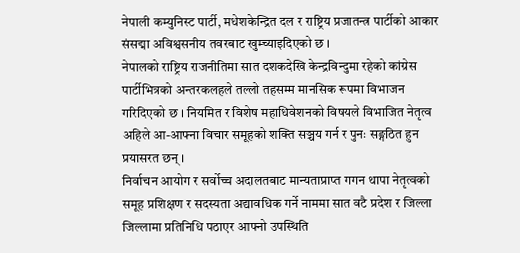नेपाली कम्युनिस्ट पार्टी, मधेशकेन्द्रित दल र राष्ट्रिय प्रजातन्त्र पार्टीको आकार संसद्मा अविश्वसनीय तवरबाट खुम्च्याइदिएको छ ।
नेपालको राष्ट्रिय राजनीतिमा सात दशकदेखि केन्द्रविन्दुमा रहेको कांग्रेस पार्टीभित्रको अन्तरकलहले तल्लो तहसम्म मानसिक रूपमा विभाजन गरिदिएको छ । नियमित र विशेष महाधिवेशनको विषयले विभाजित नेतृत्व अहिले आ-आफ्ना विचार समूहको शक्ति सञ्चय गर्न र पुनः सङ्गठित हुन प्रयासरत छन् ।
निर्वाचन आयोग र सर्वोच्च अदालतबाट मान्यताप्राप्त गगन थापा नेतृत्वको समूह प्रशिक्षण र सदस्यता अद्यावधिक गर्ने नाममा सात वटै प्रदेश र जिल्ला जिल्लामा प्रतिनिधि पठाएर आफ्नो उपस्थिति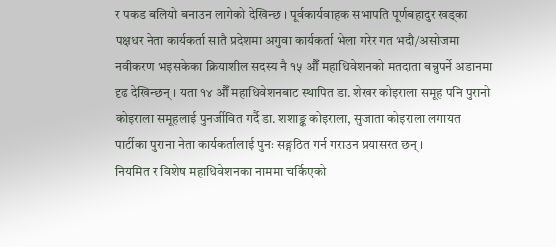र पकड बलियो बनाउन लागेको देखिन्छ । पूर्वकार्यवाहक सभापति पूर्णबहादुर खड्का पक्षधर नेता कार्यकर्ता सातै प्रदेशमा अगुवा कार्यकर्ता भेला गरेर गत भदौ/असोजमा नवीकरण भइसकेका क्रियाशील सदस्य नै १५ औँ महाधिवेशनको मतदाता बन्नुपर्ने अडानमा दृढ देखिन्छन् । यता १४ औँ महाधिवेशनबाट स्थापित डा. शेखर कोइराला समूह पनि पुरानो कोइराला समूहलाई पुनर्जीवित गर्दै डा. शशाङ्क कोइराला, सुजाता कोइराला लगायत पार्टीका पुराना नेता कार्यकर्तालाई पुनः सङ्गठित गर्न गराउन प्रयासरत छन् ।
नियमित र विशेष महाधिवेशनका नाममा चर्किएको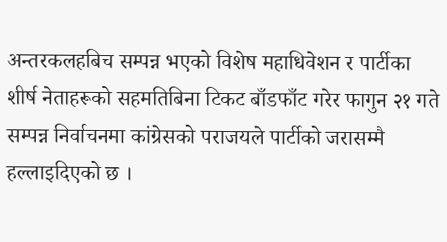अन्तरकलहबिच सम्पन्न भएको विशेष महाधिवेशन र पार्टीका शीर्ष नेताहरूको सहमतिबिना टिकट बाँडफाँट गरेर फागुन २१ गते सम्पन्न निर्वाचनमा कांग्रेसको पराजयले पार्टीको जरासम्मै हल्लाइदिएको छ ।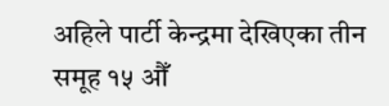अहिले पार्टी केन्द्रमा देखिएका तीन समूह १५ औँ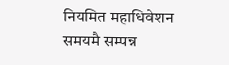नियमित महाधिवेशन समयमै सम्पन्न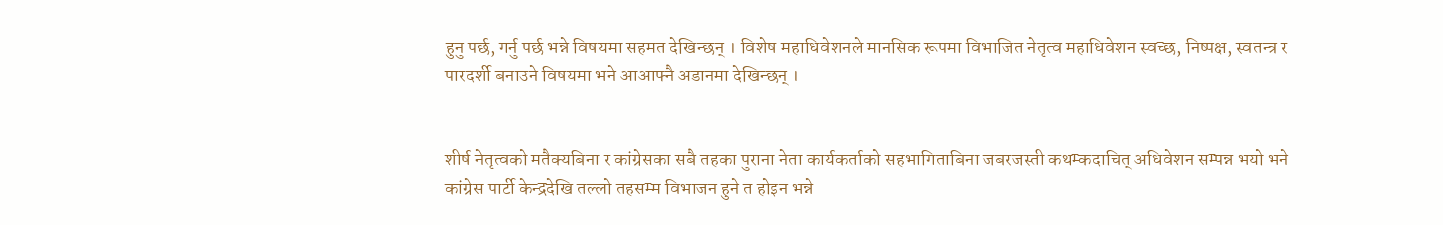हुनु पर्छ, गर्नु पर्छ भन्ने विषयमा सहमत देखिन्छन् । विशेष महाधिवेशनले मानसिक रूपमा विभाजित नेतृत्व महाधिवेशन स्वच्छ, निष्पक्ष, स्वतन्त्र र पारदर्शी बनाउने विषयमा भने आआफ्नै अडानमा देखिन्छन् ।


शीर्ष नेतृत्वको मतैक्यबिना र कांग्रेसका सबै तहका पुराना नेता कार्यकर्ताको सहभागिताबिना जबरजस्ती कथम्कदाचित् अधिवेशन सम्पन्न भयो भने कांग्रेस पार्टी केन्द्रदेखि तल्लो तहसम्म विभाजन हुने त होइन भन्ने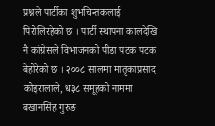प्रश्नले पार्टीका शुभचिन्तकलाई पिरोलिरहेको छ । पार्टी स्थापना कालदेखि नै कांग्रेसले विभाजनको पीडा पटक पटक बेहोरेको छ । २००८ सालमा मातृकाप्रसाद कोइरालाले, ध३८ समूहको नाममा बखानसिंह गुरुङ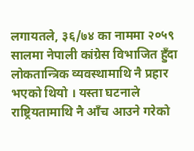लगायतले, ३६/७४ का नाममा २०५९ सालमा नेपाली कांग्रेस विभाजित हुँदा लोकतान्त्रिक व्यवस्थामाथि नै प्रहार भएको थियो । यस्ता घटनाले राष्ट्रियतामाथि नै आँच आउने गरेको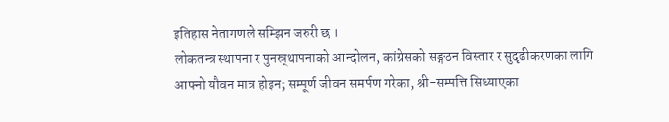इतिहास नेतागणले सम्झिन जरुरी छ ।
लोकतन्त्र स्थापना र पुनस्र्थापनाको आन्दोलन, कांग्रेसको सङ्गठन विस्तार र सुदृढीकरणका लागि आफ्नो यौवन मात्र होइन; सम्पूर्ण जीवन समर्पण गरेका, श्री-सम्पत्ति सिध्याएका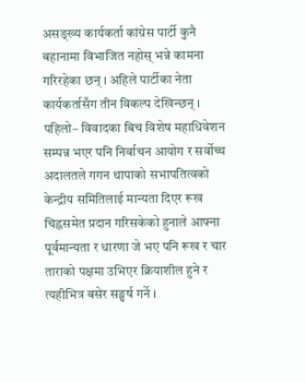असङ्ख्य कार्यकर्ता कांग्रेस पार्टी कुनै बहानामा विभाजित नहोस् भन्ने कामना गरिरहेका छन् । अहिले पार्टीका नेता कार्यकर्तासँग तीन विकल्प देखिन्छन् ।
पहिलो– विवादका बिच विशेष महाधिवेशन सम्पन्न भएर पनि निर्वाचन आयोग र सर्वोच्च अदालतले गगन थापाको सभापतित्वको केन्द्रीय समितिलाई मान्यता दिएर रूख चिह्नसमेत प्रदान गरिसकेको हुनाले आफ्ना पूर्वमान्यता र धारणा जे भए पनि रूख र चार ताराको पक्षमा उभिएर क्रियाशील हुने र त्यहीभित्र बसेर सङ्घर्ष गर्ने ।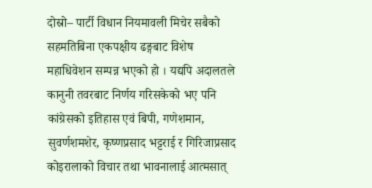दोस्रो– पार्टी विधान नियमावली मिचेर सबैको सहमतिबिना एकपक्षीय ढङ्गबाट विशेष महाधिवेशन सम्पन्न भएको हो । यद्यपि अदालतले कानुनी तवरबाट निर्णय गरिसकेको भए पनि कांग्रेसको इतिहास एवं बिपी, गणेशमान, सुवर्णशमशेर, कृष्णप्रसाद भट्टराई र गिरिजाप्रसाद कोइरालाको विचार तथा भावनालाई आत्मसात्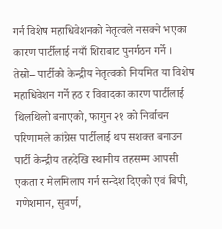गर्न विशेष महाधिवेशनको नेतृत्वले नसक्ने भएका कारण पार्टीलाई नयाँ शिराबाट पुनर्गठन गर्ने ।
तेस्रो– पार्टीको केन्द्रीय नेतृत्वको नियमित या विशेष महाधिवेशन गर्ने हठ र विवादका कारण पार्टीलाई थिलथिलो बनाएको, फागुन २१ को निर्वाचन परिणामले कांग्रेस पार्टीलाई थप सशक्त बनाउन पार्टी केन्द्रीय तहदेखि स्थानीय तहसम्म आपसी एकता र मेलमिलाप गर्न सन्देश दिएको एवं बिपी, गणेशमान, सुवर्ण,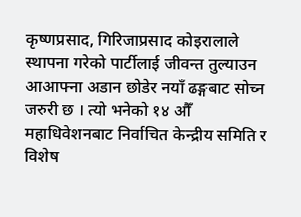कृष्णप्रसाद, गिरिजाप्रसाद कोइरालाले स्थापना गरेको पार्टीलाई जीवन्त तुल्याउन आआफ्ना अडान छोडेर नयाँ ढङ्गबाट सोच्न जरुरी छ । त्यो भनेको १४ औँ महाधिवेशनबाट निर्वाचित केन्द्रीय समिति र विशेष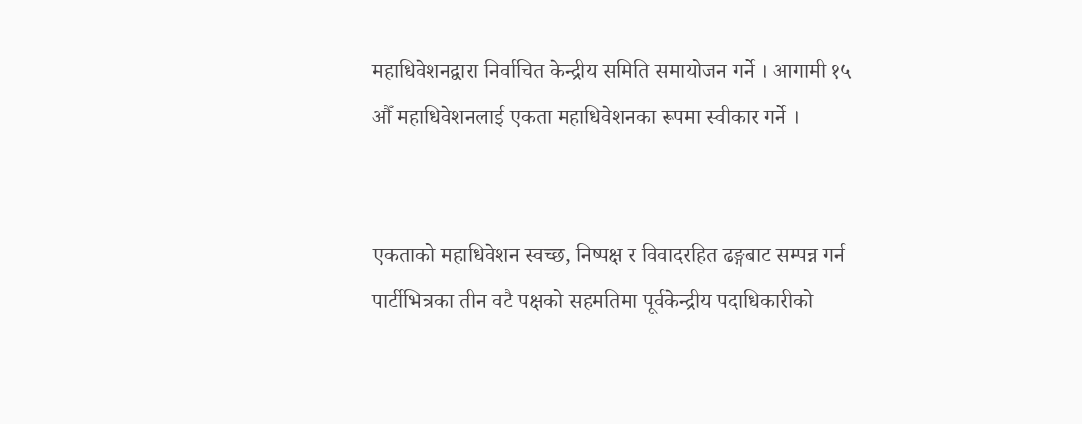महाधिवेशनद्वारा निर्वाचित केन्द्रीय समिति समायोजन गर्ने । आगामी १५ औँ महाधिवेशनलाई एकता महाधिवेशनका रूपमा स्वीकार गर्ने ।


एकताको महाधिवेशन स्वच्छ, निष्पक्ष र विवादरहित ढङ्गबाट सम्पन्न गर्न पार्टीभित्रका तीन वटै पक्षको सहमतिमा पूर्वकेन्द्रीय पदाधिकारीको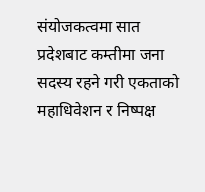संयोजकत्वमा सात प्रदेशबाट कम्तीमा जना सदस्य रहने गरी एकताको महाधिवेशन र निष्पक्ष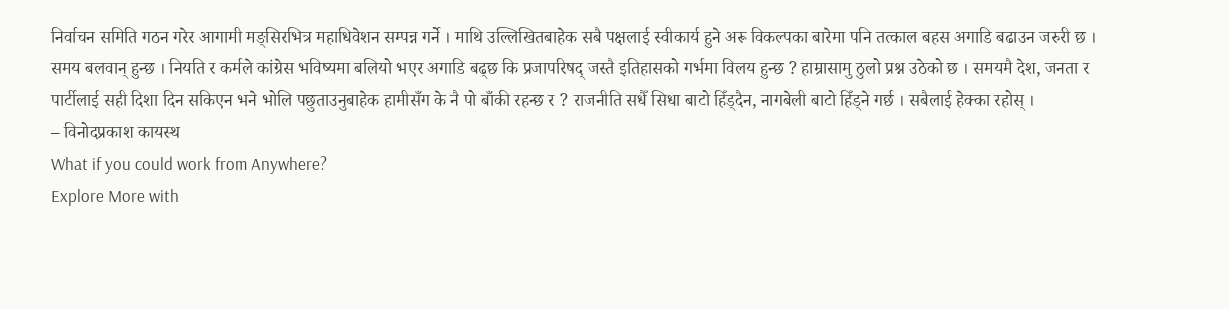निर्वाचन समिति गठन गरेर आगामी मङ्सिरभित्र महाधिवेशन सम्पन्न गर्ने । माथि उल्लिखितबाहेक सबै पक्षलाई स्वीकार्य हुने अरू विकल्पका बारेमा पनि तत्काल बहस अगाडि बढाउन जरुरी छ ।
समय बलवान् हुन्छ । नियति र कर्मले कांग्रेस भविष्यमा बलियो भएर अगाडि बढ्छ कि प्रजापरिषद् जस्तै इतिहासको गर्भमा विलय हुन्छ ? हाम्रासामु ठुलो प्रश्न उठेको छ । समयमै देश, जनता र पार्टीलाई सही दिशा दिन सकिएन भने भोलि पछुताउनुबाहेक हामीसँग के नै पो बाँकी रहन्छ र ? राजनीति सधैँ सिधा बाटो हिँड्दैन, नागबेली बाटो हिँड्ने गर्छ । सबैलाई हेक्का रहोस् ।
– विनोदप्रकाश कायस्थ
What if you could work from Anywhere?
Explore More with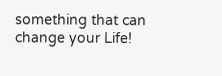something that can change your Life!